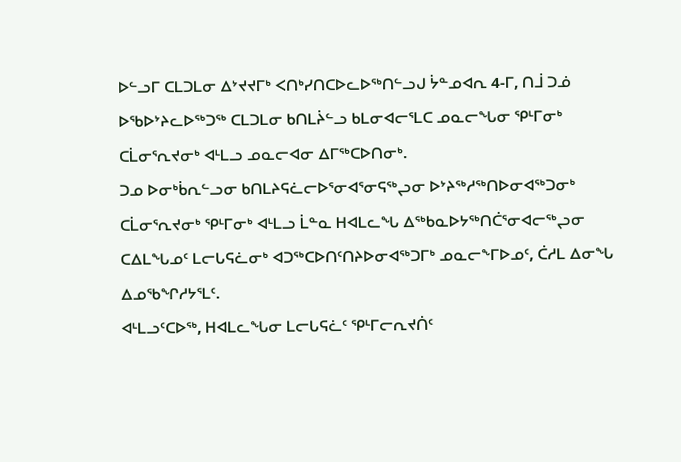ᐅᓪᓗᒥ ᑕᒪᑐᒪᓂ ᐃᔾᔪᔪᒥᒃ ᐸᑎᒃᓯᑎᑕᐅᓚᐅᖅᑎᓪᓗᒍ ᔮᓐᓄᐊᕆ 4-ᒥ, ᑎᒨ ᑐᓅ ᐅᖃᐅᔾᔨᓚᐅᖅᑐᖅ ᑕᒪᑐᒪᓂ ᑲᑎᒪᔩᓪᓗ ᑲᒪᓂᐊᓕᕐᒪᑕ ᓄᓇᓕᖓᓂ ᕿᒻᒥᓂᒃ ᑕᒫᓂᕐᕆᔪᓂᒃ ᐊᒻᒪᓗ ᓄᓇᓕᐊᓂ ᐃᒥᖅᑕᐅᑎᓂᒃ.
ᑐᓄ ᐅᓂᒃᑳᕆᓪᓗᓂ ᑲᑎᒪᔨᕋᓛᓕᐅᕐᓂᐊᕐᓂᕋᖅᖢᓂ ᐅᔾᔨᖅᓱᖅᑎᐅᓂᐊᖅᑐᓂᒃ ᑕᒫᓂᕐᕆᔪᓂᒃ ᕿᒻᒥᓂᒃ ᐊᒻᒪᓗ ᒫᓐᓇ ᕼᐊᒪᓚᖓ ᐃᖅᑲᓇᐅᔭᖅᑎᑖᕐᓂᐊᓕᖅᖢᓂ ᑕᐃᒪᖓᓄᑦ ᒪᓕᒐᕋᓛᓂᒃ ᐊᑐᖅᑕᐅᑎᑦᑎᔨᐅᓂᐊᖅᑐᒥᒃ ᓄᓇᓕᖕᒥᐅᓄᑦ, ᑖᓱᒪ ᐃᓂᖓ ᐃᓄᖃᖏᓱᔭᕐᒪᑦ.
ᐊᒻᒪᓗᑦᑕᐅᖅ, ᕼᐊᒪᓚᖓᓂ ᒪᓕᒐᕋᓛᑦ ᕿᒻᒥᓕᕆᔪᑏᑦ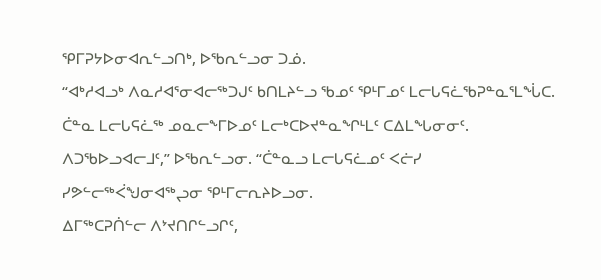ᕿᒥᕈᔭᐅᓂᐊᕆᓪᓗᑎᒃ, ᐅᖃᕆᓪᓗᓂ ᑐᓅ.
“ᐊᒃᓱᐊᓗᒃ ᐱᓇᓱᐊᕐᓂᐊᓕᖅᑐᒍᑦ ᑲᑎᒪᔨᓪᓗ ᖃᓄᑦ ᕿᒻᒥᓄᑦ ᒪᓕᒐᕋᓛᖃᕈᓐᓇᕐᒪᖔᑕ. ᑖᓐᓇ ᒪᓕᒐᕋᓛᖅ ᓄᓇᓕᖕᒥᐅᓄᑦ ᒪᓕᒃᑕᐅᔪᓐᓇᖏᒻᒪᑦ ᑕᐃᒪᖓᓂᓂᑦ. ᐱᑐᖃᐅᓗᐊᓕᒧᑦ,” ᐅᖃᕆᓪᓗᓂ. “ᑖᓐᓇᓗ ᒪᓕᒐᕋᓛᓄᑦ ᐸᓖᓯ ᓯᕗᓪᓕᖅᐹᖑᓂᐊᖅᖢᓂ ᕿᒻᒥᓕᕆᔨᐅᓗᓂ.
ᐃᒥᖅᑕᕈᑏᓪᓕ ᐱᔾᔪᑎᒋᓪᓗᒋᑦ,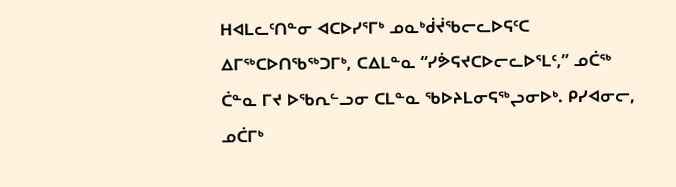ᕼᐊᒪᓚᑦᑎᓐᓂ ᐊᑕᐅᓯᕐᒥᒃ ᓄᓇᒃᑰᔫᖃᓕᓚᐅᕋᑦᑕ ᐃᒥᖅᑕᐅᑎᖃᖅᑐᒥᒃ, ᑕᐃᒪᓐᓇ “ᓯᕘᕋᔪᑕᐅᓕᓚᐅᕐᒪᑦ,” ᓄᑖᖅ ᑖᓐᓇ ᒥᔪ ᐅᖃᕆᓪᓗᓂ ᑕᒪᓐᓇ ᖃᐅᔨᒪᓂᕋᖅᖢᓂᐅᒃ. ᑭᓯᐊᓂᓕ, ᓄᑖᒥᒃ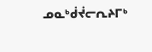ᓄᓇᒃᑰᔫᓕᕆᔨᒥᒃ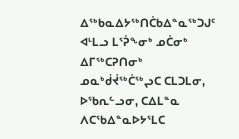ᐃᖅᑲᓇᐃᔭᖅᑎᑖᑲᐃᓐᓇᖅᑐᒍᑦ ᐊᒻᒪᓗ ᒪᕐᕉᖕᓂᒃ ᓄᑖᓂᒃ ᐃᒥᖅᑕᕈᑎᓂᒃ ᓄᓇᒃᑰᔫᖅᑖᖅᖢᑕ ᑕᒪᑐᒪᓂ, ᐅᖃᕆᓪᓗᓂ, ᑕᐃᒪᓐᓇ ᐱᑕᖃᐃᓐᓇᐅᔭᕐᒪᑕ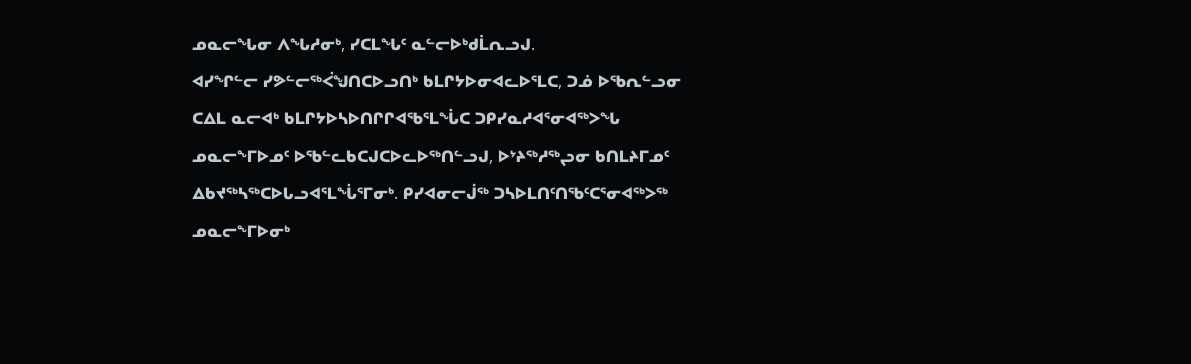ᓄᓇᓕᖓᓂ ᐱᖓᓱᓂᒃ, ᓯᑕᒪᖓᑦ ᓇᓪᓕᐅᒃᑯᒫᕆᓗᒍ.
ᐊᓯᖏᓪᓕ ᓯᕗᓪᓕᖅᐹᖑᑎᑕᐅᓗᑎᒃ ᑲᒪᒋᔭᐅᓂᐊᓚᐅᕐᒪᑕ, ᑐᓅ ᐅᖃᕆᓪᓗᓂ ᑕᐃᒪ ᓇᓕᐊᒃ ᑲᒪᒋᔭᐅᓴᐅᑎᒋᒋᐊᖃᕐᒪᖔᑕ ᑐᑭᓯᓇᓱᐊᕐᓂᐊᖅᐳᖓ ᓄᓇᓕᖕᒥᐅᓄᑦ ᐅᖃᓪᓚᑲᑕᒍᑕᐅᓚᐅᖅᑎᓪᓗᒍ, ᐅᔾᔨᖅᓱᖅᖢᓂ ᑲᑎᒪᔨᒥᓄᑦ ᐃᑲᔪᖅᓴᖅᑕᐅᒐᓗᐊᕐᒪᖔᕐᒥᓂᒃ. ᑭᓯᐊᓂᓕᒎᖅ ᑐᓴᐅᒪᑎᑦᑎᖃᑦᑕᕐᓂᐊᖅᐳᖅ ᓄᓇᓕᖕᒥᐅᓂᒃ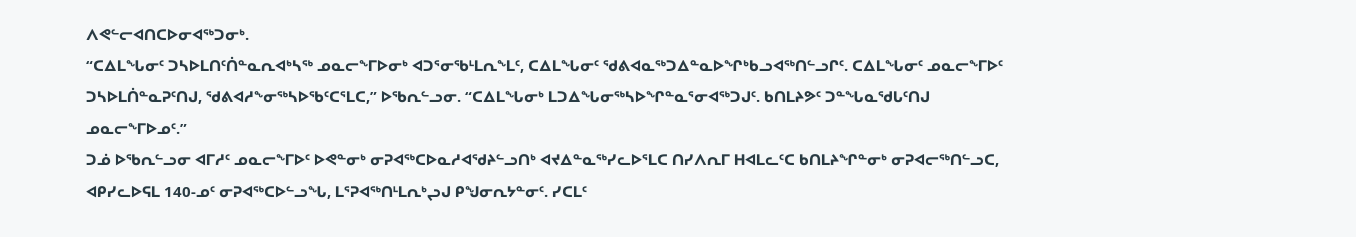ᐱᕙᓪᓕᐊᑎᑕᐅᓂᐊᖅᑐᓂᒃ.
“ᑕᐃᒪᖓᓂᑦ ᑐᓴᐅᒪᑎᑦᑏᓐᓇᕆᐊᒃᓴᖅ ᓄᓇᓕᖕᒥᐅᓂᒃ ᐊᑐᕐᓂᖃᒻᒪᕆᖕᒪᑦ, ᑕᐃᒪᖓᓂᑦ ᖁᕕᐊᓇᖅᑐᐃᓐᓇᐅᖏᒃᑲᓗᐊᖅᑎᓪᓗᒋᑦ. ᑕᐃᒪᖓᓂᑦ ᓄᓇᓕᖕᒥᐅᑦ ᑐᓴᐅᒪᑏᓐᓇᕈᑦᑎᒍ, ᖁᕕᐊᓱᖕᓂᖅᓴᐅᖃᑦᑕᕐᒪᑕ,” ᐅᖃᕆᓪᓗᓂ. “ᑕᐃᒪᖓᓂᒃ ᒪᑐᐃᖓᓂᖅᓴᐅᖏᓐᓇᕐᓂᐊᖅᑐᒍᑦ. ᑲᑎᒪᔨᕗᑦ ᑐᓐᖓᓇᖁᒐᑦᑎᒍ ᓄᓇᓕᖕᒥᐅᓄᑦ.”
ᑐᓅ ᐅᖃᕆᓪᓗᓂ ᐊᒥᓱᑦ ᓄᓇᓕᖕᒥᐅᑦ ᐅᕙᓐᓂᒃ ᓂᕈᐊᖅᑕᐅᓇᓱᐊᖁᔨᓪᓗᑎᒃ ᐊᔪᐃᓐᓇᖅᓯᓚᐅᕐᒪᑕ ᑎᓯᐱᕆᒥ ᕼᐊᒪᓚᑦᑕ ᑲᑎᒪᔨᖏᓐᓂᒃ ᓂᕈᐊᓕᖅᑎᓪᓗᑕ, ᐊᑭᓯᓚᐅᕋᒪ 140-ᓄᑦ ᓂᕈᐊᖅᑕᐅᓪᓗᖓ, ᒪᕐᕈᐊᖅᑎᒻᒪᕆᒃᖢᒍ ᑭᖑᓂᕆᔭᓐᓂᑦ. ᓯᑕᒪᑦ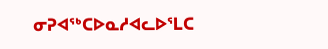ᓂᕈᐊᖅᑕᐅᓇᓱᐊᓚᐅᕐᒪᑕ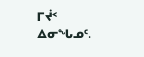ᒥᔫᑉ ᐃᓂᖓᓄᑦ.